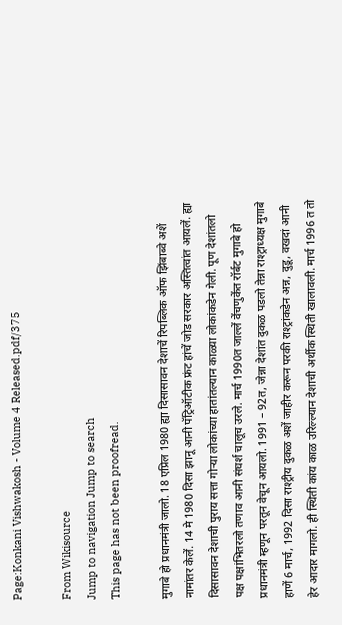Page:Konkani Vishwakosh - Volume 4 Released.pdf/375

From Wikisource
Jump to navigation Jump to search
This page has not been proofread.

मुगाबे हो प्रधानमंत्री जालो. 18 एप्रिल 1980 ह्या दिसासावन देशाचें रिपब्लिक ऑफ झिंबाब्वे अशें नामांतर केलें. 14 मे 1980 दिसा झानू आनी पॅट्रिऑटीक फ्रंट हांचें जोड सरकार अस्तित्वांत आयलें. ह्या दिसासावन देशाची पुराय सत्ता गोऱ्या लोकांच्या हातांतल्यान काळ्या लोकांकडेन गेली. पूण देशांतलो पक्ष पक्षांभितरलो तणाव आनी संघर्श चालूच उरले. मार्च 1990त जाल्लें वेंचणुकेंत रॉर्बट मुगाबे हो प्रधानमंत्री म्हणून परतून वेचून आयलो. 1991 – 92त, जेन्ना देशांत दुकळ पडलो तेन्ना राश्ट्राध्यक्ष मुगाबे हाणें 6 मार्च, 1992 दिसा राश्ट्रीय दुकळ अशें जाहीर करून परकी राश्ट्रांकडेन अन्न, दुडू, वखदां आनी हेर आदार मागलो. ही स्थिती कांय काळ उरिल्ल्यान देशाची अर्थीक स्थिती खालावली. मार्च 1996 त तो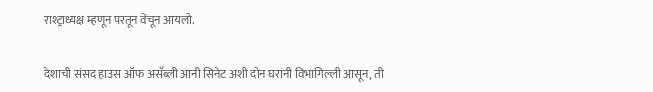राश्ट्राध्यक्ष म्हणून परतून वेंचून आयलो.


देशाची संसद हाउस ऑफ असँब्ली आनी सिनेट अशी दोन घरांनी विभागिल्ली आसून, ती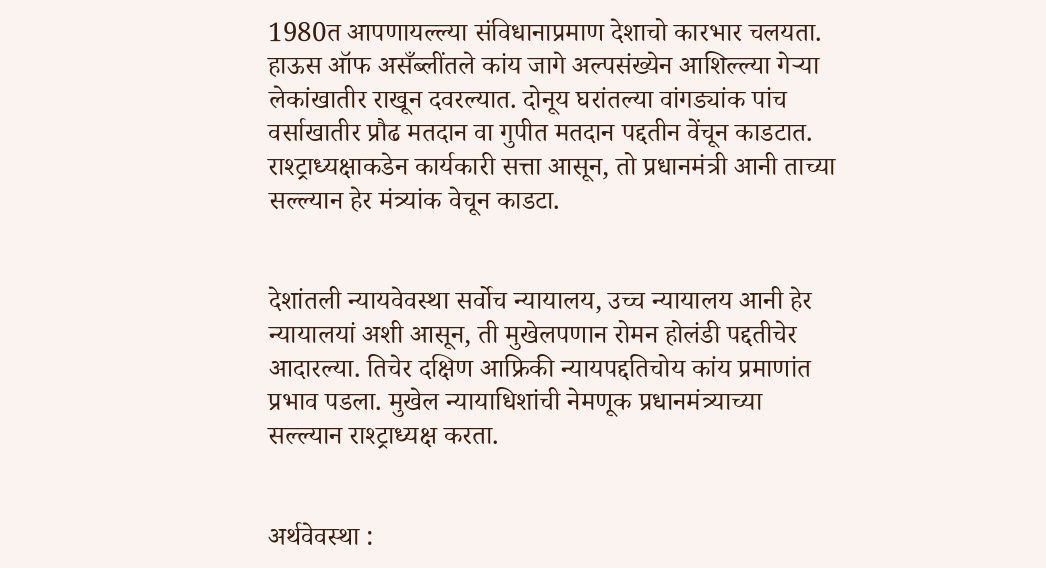1980त आपणायल्ल्या संविधानाप्रमाण देशाचो कारभार चलयता. हाऊस ऑफ असँब्लींतले कांय जागे अल्पसंख्येन आशिल्ल्या गेऱ्या लेकांखातीर राखून दवरल्यात. दोनूय घरांतल्या वांगड्यांक पांच वर्साखातीर प्रौढ मतदान वा गुपीत मतदान पद्दतीन वेंचून काडटात. राश्ट्राध्यक्षाकडेन कार्यकारी सत्ता आसून, तो प्रधानमंत्री आनी ताच्या सल्ल्यान हेर मंत्र्यांक वेचून काडटा.


देशांतली न्यायवेवस्था सर्वोच न्यायालय, उच्च न्यायालय आनी हेर न्यायालयां अशी आसून, ती मुखेलपणान रोमन होलंडी पद्दतीचेर आदारल्या. तिचेर दक्षिण आफ्रिकी न्यायपद्दतिचोय कांय प्रमाणांत प्रभाव पडला. मुखेल न्यायाधिशांची नेमणूक प्रधानमंत्र्याच्या सल्ल्यान राश्ट्राध्यक्ष करता.


अर्थवेवस्था :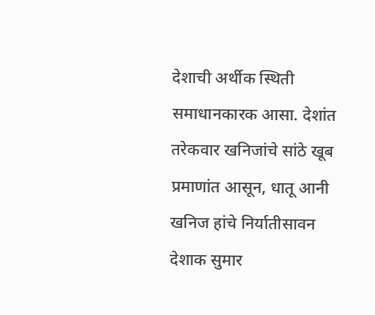देशाची अर्थीक स्थिती समाधानकारक आसा. देशांत तरेकवार खनिजांचे सांठे खूब प्रमाणांत आसून, धातू आनी खनिज हांचे निर्यातीसावन देशाक सुमार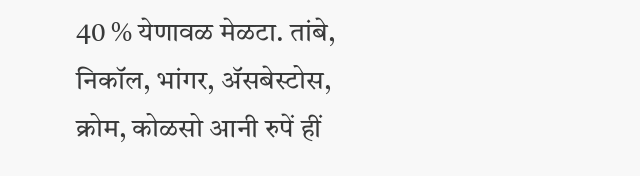40 % येणावळ मेळटा. तांबे, निकॉल, भांगर, ॲसबेस्टोस, क्रोम, कोळसो आनी रुपें हीं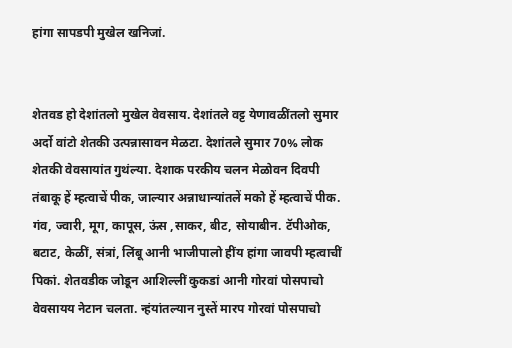हांगा सापडपी मुखेल खनिजां.


शेतवड हो देशांतलो मुखेल वेवसाय. देशांतले वट्ट येणावळींतलो सुमार अर्दो वांटो शेतकी उत्पन्नासावन मेळटा. देशांतले सुमार 70% लोक शेतकी वेवसायांत गुथंल्या. देशाक परकीय चलन मेळोवन दिवपी तंबाकू हें म्हत्वाचें पीक, जाल्यार अन्नाधान्यांतलें मको हें म्हत्वाचें पीक. गंव, ज्वारी, मूग, कापूस, ऊंस ,साकर, बीट, सोयाबीन. टॅपीओक, बटाट, केळीं, संत्रां, लिंबू आनी भाजीपालो हींय हांगा जावपी म्हत्वाचीं पिकां. शेतवडीक जोडून आशिल्लीं कुकडां आनी गोरवां पोसपाचो वेवसायय नेटान चलता. न्हंयांतल्यान नुस्तें मारप गोरवां पोसपाचो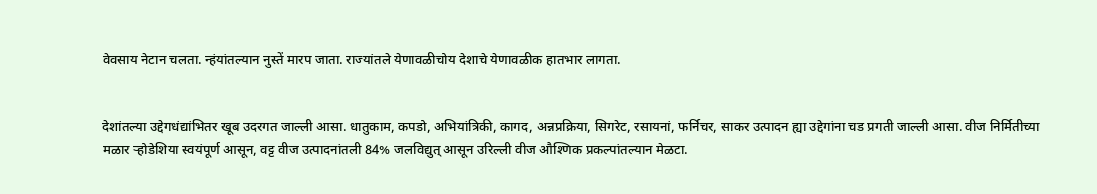वेवसाय नेटान चलता. न्हंयांतल्यान नुस्तें मारप जाता. राज्यांतले येणावळीचोय देशाचे येणावळीक हातभार लागता.


देशांतल्या उद्देगधंद्यांभितर खूब उदरगत जाल्ली आसा. धातुकाम, कपडो, अभियांत्रिकी, कागद, अन्नप्रक्रिया, सिगरेट, रसायनां, फर्निचर, साकर उत्पादन ह्या उद्देगांना चड प्रगती जाल्ली आसा. वीज निर्मितीच्या मळार ऱ्होडेशिया स्वयंपूर्ण आसून, वट्ट वीज उत्पादनांतली 84% जलविद्युत् आसून उरिल्ली वीज औश्णिक प्रकल्पांतल्यान मेळटा.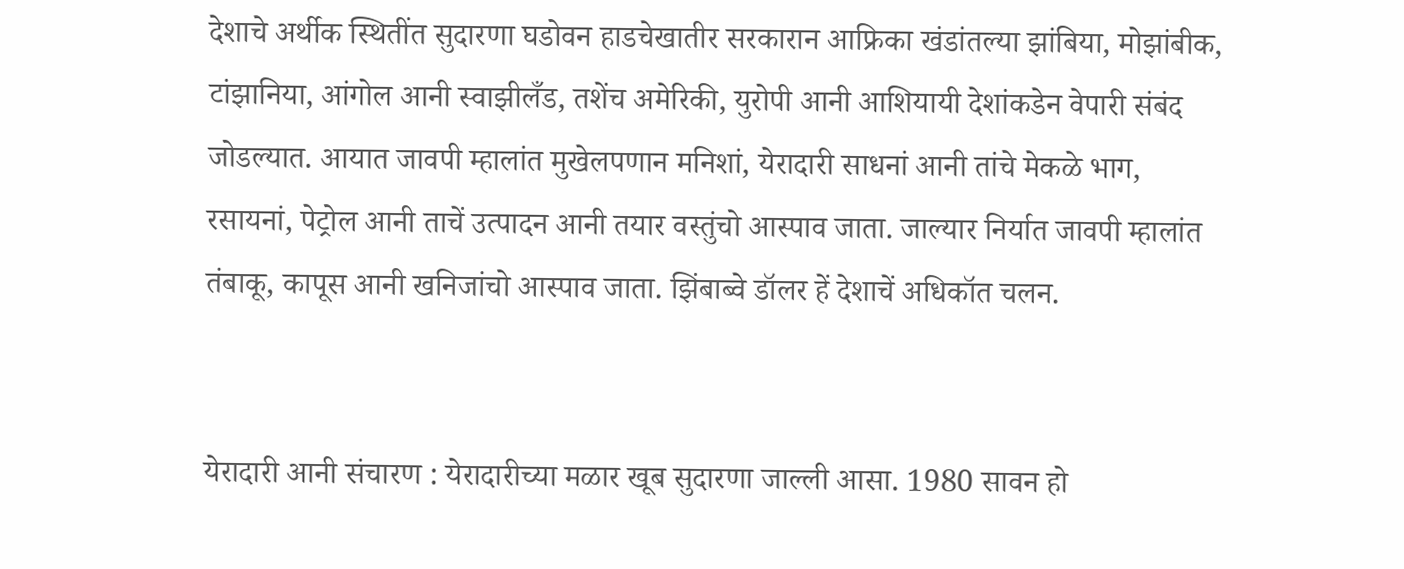देशाचे अर्थीक स्थितींत सुदारणा घडोवन हाडचेखातीर सरकारान आफ्रिका खंडांतल्या झांबिया, मोझांबीक, टांझानिया, आंगोल आनी स्वाझीलँड, तशेंच अमेरिकी, युरोपी आनी आशियायी देशांकडेन वेपारी संबंद जोडल्यात. आयात जावपी म्हालांत मुखेलपणान मनिशां, येरादारी साधनां आनी तांचे मेकळे भाग, रसायनां, पेट्रोल आनी ताचें उत्पादन आनी तयार वस्तुंचो आस्पाव जाता. जाल्यार निर्यात जावपी म्हालांत तंबाकू, कापूस आनी खनिजांचो आस्पाव जाता. झिंबाब्वे डॉलर हें देशाचें अधिकॉत चलन.


येरादारी आनी संचारण : येरादारीच्या मळार खूब सुदारणा जाल्ली आसा. 1980 सावन हो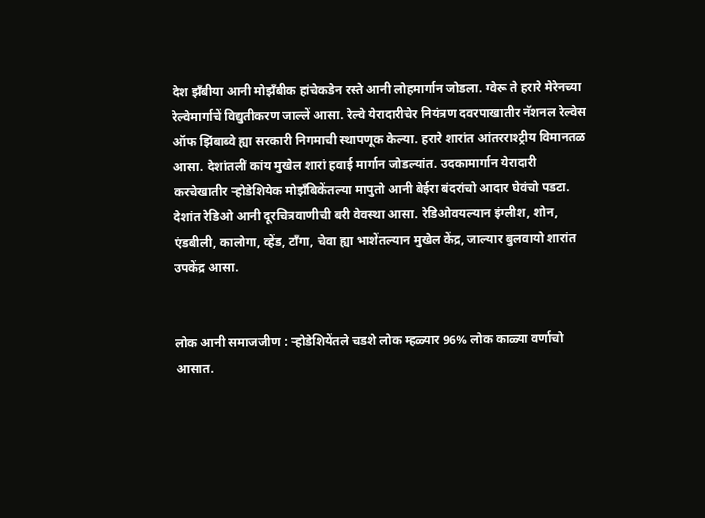देश झँबीया आनी मोझँबीक हांचेकडेन रस्ते आनी लोहमार्गान जोडला. ग्वेरू ते हरारे मेरेनच्या रेल्वेमार्गाचें विद्युतीकरण जाल्लें आसा. रेल्वे येरादारीचेर नियंत्रण दवरपाखातीर नॅशनल रेल्वेस ऑफ झिंबाब्वे ह्या सरकारी निगमाची स्थापणूक केल्या. हरारे शारांत आंतरराश्ट्रीय विमानतळ आसा. देशांतलीं कांय मुखेल शारां हवाई मार्गान जोडल्यांत. उदकामार्गान येरादारी करचेखातीर ऱ्होडेशियेक मोझँबिकेंतल्या मापुतो आनी बेईरा बंदरांचो आदार घेवंचो पडटा. देशांत रेडिओ आनी दूरचित्रवाणीची बरी वेवस्था आसा. रेडिओवयल्यान इंग्लीश, शोन, एंडबीली, कालोगा, व्हेंड, टाँगा, चेवा ह्या भाशेंतल्यान मुखेल केंद्र, जाल्यार बुलवायो शारांत उपकेंद्र आसा.


लोक आनी समाजजीण : ऱ्होडेशियेंतले चडशे लोक म्हळ्यार 96% लोक काळ्या वर्णाचो आसात.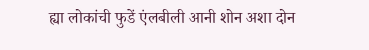ह्या लोकांची फुडें एंलबीली आनी शोन अशा दोन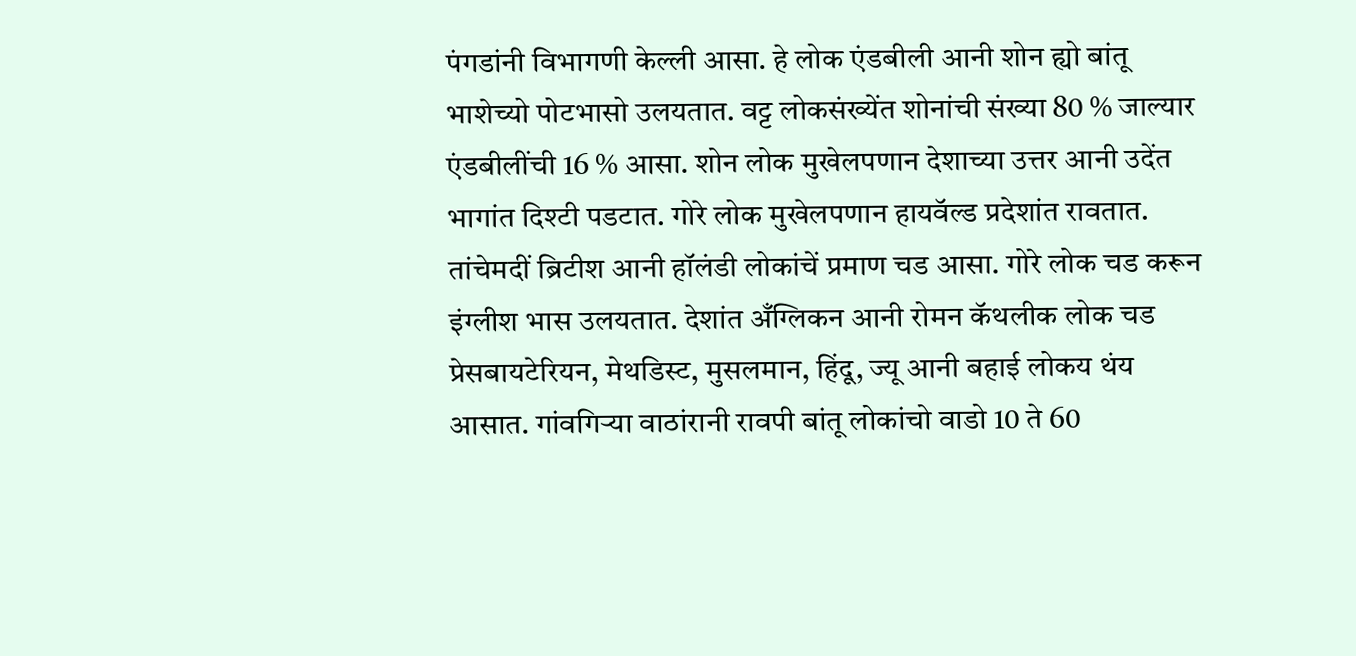पंगडांनी विभागणी केल्ली आसा. हे लोक एंडबीली आनी शोन ह्यो बांतू भाशेच्यो पोटभासो उलयतात. वट्ट लोकसंख्येंत शोनांची संख्या 80 % जाल्यार एंडबीलींची 16 % आसा. शोन लोक मुखेलपणान देशाच्या उत्तर आनी उदेंत भागांत दिश्टी पडटात. गोरे लोक मुखेलपणान हायवॅल्ड प्रदेशांत रावतात. तांचेमदीं ब्रिटीश आनी हॉलंडी लोकांचें प्रमाण चड आसा. गोरे लोक चड करून इंग्लीश भास उलयतात. देशांत अँग्लिकन आनी रोमन कॅथलीक लोक चड प्रेसबायटेरियन, मेथडिस्ट, मुसलमान, हिंदू, ज्यू आनी बहाई लोकय थंय आसात. गांवगिऱ्या वाठांरानी रावपी बांतू लोकांचो वाडो 10 ते 60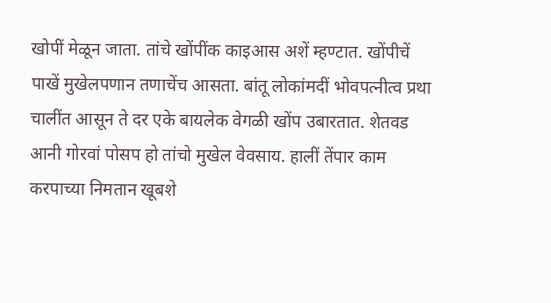खोपीं मेळून जाता. तांचे खोंपींक काइआस अशें म्हण्टात. खोंपीचें पाखें मुखेलपणान तणाचेंच आसता. बांतू लोकांमदीं भोवपत्नीत्व प्रथा चालींत आसून ते दर एके बायलेक वेगळी खोंप उबारतात. शेतवड आनी गोरवां पोसप हो तांचो मुखेल वेवसाय. हालीं तेंपार काम करपाच्या निमतान खूबशे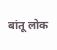बांतू लोक